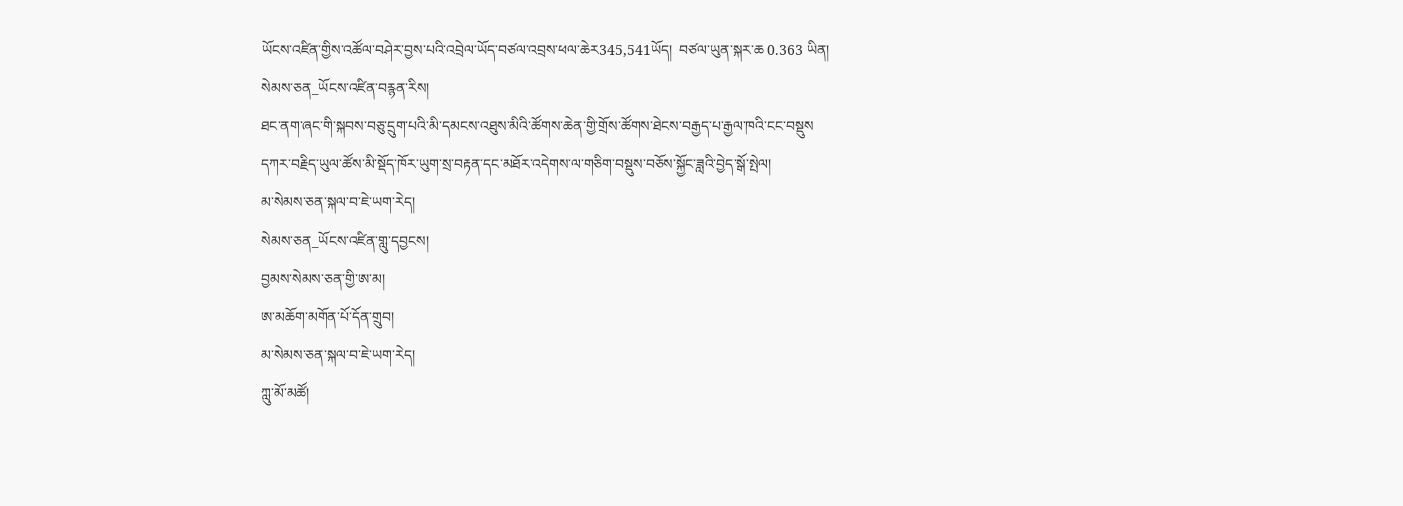ཡོངས་འཛིན་གྱིས་འཚོལ་བཤེར་བྱས་པའི་འབྲེལ་ཡོད་བཙལ་འབྲས་ཕལ་ཆེར345,541ཡོད།  བཙལ་ཡུན་སྐར་ཆ 0.363 ཡིན།
སེམས་ཅན_ཡོངས་འཛིན་བརྙན་རིས།
ཐང་ནག་ཞང་གི་སྐབས་བཅུ་དྲུག་པའི་མི་དམངས་འཐུས་མིའི་ཚོགས་ཆེན་གྱི་གྲོས་ཚོགས་ཐེངས་བརྒྱད་པ་རྒྱལ་ཁའི་ངང་བསྡུས
དཀར་བརྗིད་ཡུལ་ཚོས་མི་སྡོད་ཁོར་ཡུག་སྲ་བརྟན་དང་མཐོར་འདེགས་ལ་གཅིག་བསྡུས་བཅོས་སྐྱོང་ཟླའི་བྱེད་སྒོ་སྤེལ།
མ་སེམས་ཅན་སྐལ་བ་ཇེ་ཡག་རེད།
སེམས་ཅན_ཡོངས་འཛིན་གླུ་དབྱངས།
བྱམས་སེམས་ཅན་གྱི་ཨ་མ།
ཨ་མཆོག་མགོན་པོ་དོན་གྲུབ།
མ་སེམས་ཅན་སྐལ་བ་ཇེ་ཡག་རེད།
ཀླུ་མོ་མཚོ།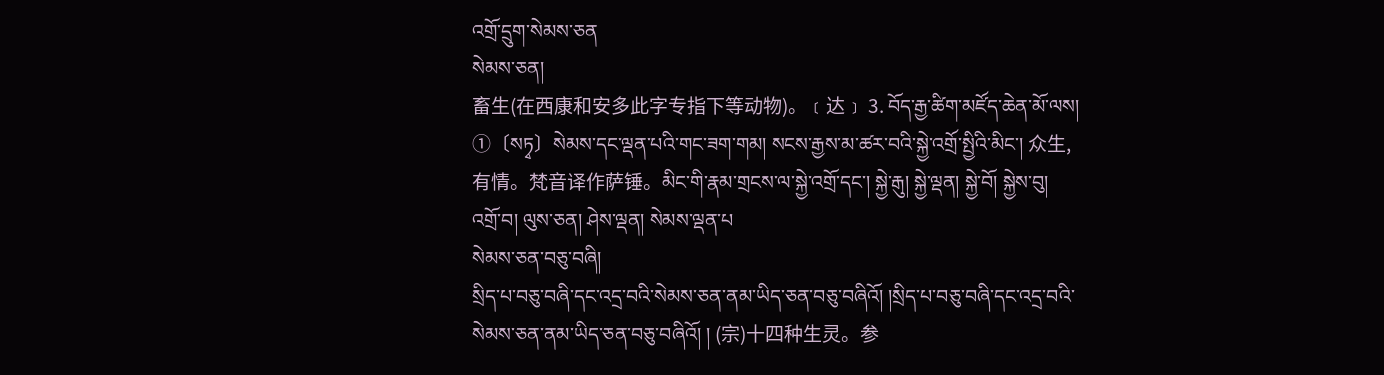འགྲོ་དྲུག་སེམས་ཅན
སེམས་ཅན།
畜生(在西康和安多此字专指下等动物)。﹝达﹞ 3. བོད་རྒྱ་ཚིག་མཛོད་ཆེན་མོ་ལས། ①〔སཏྭ〕སེམས་དང་ལྡན་པའི་གང་ཟག་གམ། སངས་རྒྱས་མ་ཚར་བའི་སྐྱེ་འགྲོ་སྤྱིའི་མིང་། 众生,有情。梵音译作萨锤。མིང་གི་རྣམ་གྲངས་ལ་སྐྱེ་འགྲོ་དང་། སྐྱེ་རྒུ། སྐྱེ་ལྡན། སྐྱེ་བོ། སྐྱེས་བུ། འགྲོ་བ། ལུས་ཅན། ཤེས་ལྡན། སེམས་ལྡན་པ
སེམས་ཅན་བཅུ་བཞི།
སྲིད་པ་བཅུ་བཞི་དང་འདྲ་བའི་སེམས་ཅན་ནམ་ཡིད་ཅན་བཅུ་བཞིའོ། །སྲིད་པ་བཅུ་བཞི་དང་འདྲ་བའི་སེམས་ཅན་ནམ་ཡིད་ཅན་བཅུ་བཞིའོ། ། (宗)十四种生灵。参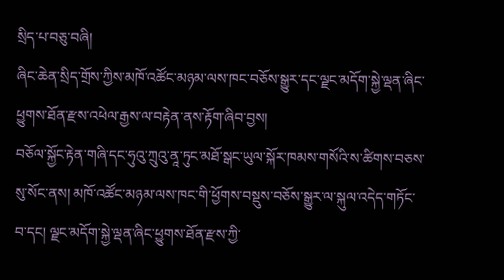སྲིད་པ་བཅུ་བཞི།
ཞིང་ཆེན་སྲིད་གྲོས་ཀྱིས་མཁོ་འཚོང་མཉམ་ལས་ཁང་བཅོས་སྒྱུར་དང་ལྗང་མདོག་སྐྱེ་ལྡན་ཞིང་ཕྱུགས་ཐོན་རྫས་འཕེལ་རྒྱས་ལ་བརྟེན་ནས་རྟོག་ཞིབ་བྱས།
བཅོལ་སྐྱོང་རྟེན་གཞི་དང་ཧུའུ་ཀྲུའུ་ནཱ་ཏུང་མཐོ་སྒང་ཡུལ་སྐོར་ཁམས་གསོའི་ས་ཚིགས་བཅས་སུ་སོང་ནས། མཁོ་འཚོང་མཉམ་ལས་ཁང་གི་ཕྱོགས་བསྡུས་བཅོས་སྒྱུར་ལ་སྐུལ་འདེད་གཏོང་བ་དང། ལྗང་མདོག་སྐྱེ་ལྡན་ཞིང་ཕྱུགས་ཐོན་རྫས་ཀྱི་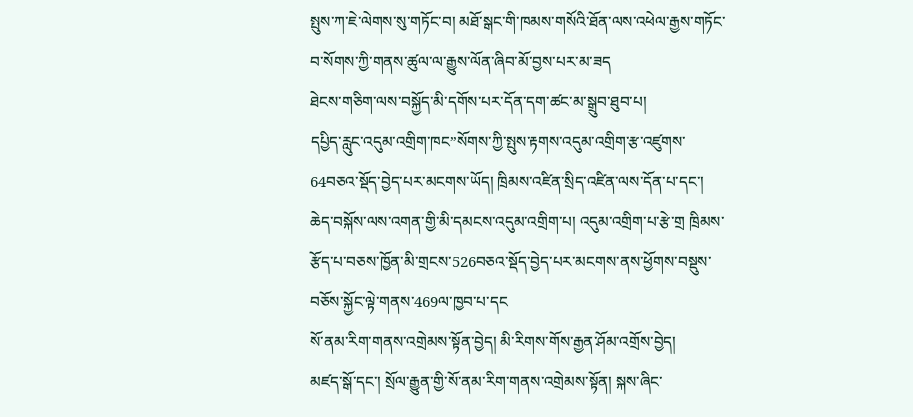སྤུས་ཀ་ཇེ་ལེགས་སུ་གཏོང་བ། མཐོ་སྒང་གི་ཁམས་གསོའི་ཐོན་ལས་འཕེལ་རྒྱས་གཏོང་བ་སོགས་ཀྱི་གནས་ཚུལ་ལ་རྒྱུས་ལོན་ཞིབ་མོ་བྱས་པར་མ་ཟད
ཐེངས་གཅིག་ལས་བསྐྱོད་མི་དགོས་པར་དོན་དག་ཚང་མ་སྒྲུབ་ཐུབ་པ།
དཔྱིད་རླུང་འདུམ་འགྲིག་ཁང”སོགས་ཀྱི་སྤུས་རྟགས་འདུམ་འགྲིག་རྩ་འཛུགས་64བཅའ་སྡོད་བྱེད་པར་མངགས་ཡོད། ཁྲིམས་འཛིན་སྲིད་འཛིན་ལས་དོན་པ་དང་། ཆེད་བསྐོས་ལས་འགན་གྱི་མི་དམངས་འདུམ་འགྲིག་པ། འདུམ་འགྲིག་པ་རྩེ་གྲ ཁྲིམས་རྩོད་པ་བཅས་ཁྱོན་མི་གྲངས་526བཅའ་སྡོད་བྱེད་པར་མངགས་ནས་ཕྱོགས་བསྡུས་བཅོས་སྐྱོང་ལྟེ་གནས་469ལ་ཁྱབ་པ་དང
སོ་ནམ་རིག་གནས་འགྲེམས་སྟོན་བྱེད། མི་རིགས་གོས་རྒྱན་ཤོམ་འགྲོས་བྱེད།
མཛད་སྒོ་དང་། སྲོལ་རྒྱུན་གྱི་སོ་ནམ་རིག་གནས་འགྲེམས་སྟོན། སྐས་ཞིང་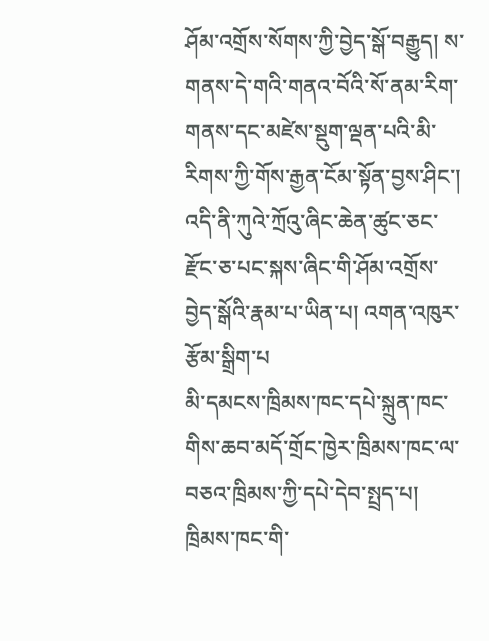ཤོམ་འགྲོས་སོགས་ཀྱི་བྱེད་སྒོ་བརྒྱུད། ས་གནས་དེ་གའི་གནའ་བོའི་སོ་ནམ་རིག་གནས་དང་མཛེས་སྡུག་ལྡན་པའི་མི་རིགས་ཀྱི་གོས་རྒྱན་ངོམ་སྟོན་བྱས་ཤིང་། འདི་ནི་ཀུའེ་ཀྲོའུ་ཞིང་ཆེན་ཚུང་ཅང་རྫོང་ཅ་པང་སྐས་ཞིང་གི་ཤོམ་འགྲོས་བྱེད་སྒོའི་རྣམ་པ་ཡིན་པ། འགན་འཁུར་རྩོམ་སྒྲིག་པ
མི་དམངས་ཁྲིམས་ཁང་དཔེ་སྐྲུན་ཁང་གིས་ཆབ་མདོ་གྲོང་ཁྱེར་ཁྲིམས་ཁང་ལ་བཅའ་ཁྲིམས་ཀྱི་དཔེ་དེབ་སྤྲད་པ།
ཁྲིམས་ཁང་གི་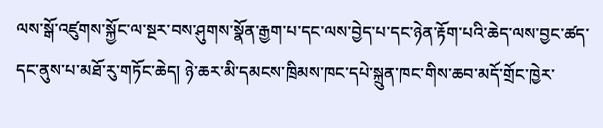ལས་སྒོ་འཛུགས་སྐྱོང་ལ་སྔར་བས་ཤུགས་སྣོན་རྒྱག་པ་དང་ལས་བྱེད་པ་དང་ཉེན་རྟོག་པའི་ཆེད་ལས་བྱང་ཚད་དང་ནུས་པ་མཐོ་རུ་གཏོང་ཆེད། ཉེ་ཆར་མི་དམངས་ཁྲིམས་ཁང་དཔེ་སྐྲུན་ཁང་གིས་ཆབ་མདོ་གྲོང་ཁྱེར་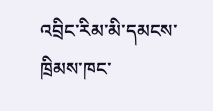འབྲིང་རིམ་མི་དམངས་ཁྲིམས་ཁང་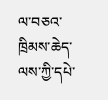ལ་བཅའ་ཁྲིམས་ཆེད་ལས་ཀྱི་དཔེ་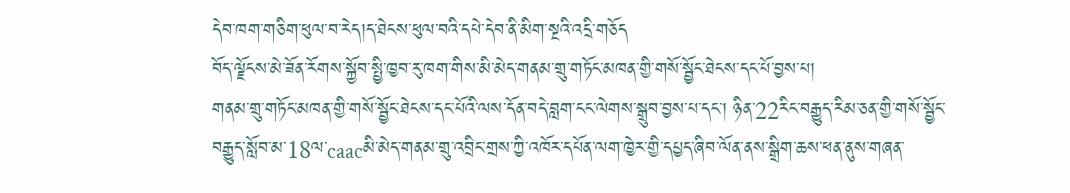དེབ་ཁག་གཅིག་ཕུལ་བ་རེད།ད་ཐེངས་ཕུལ་བའི་དཔེ་དེབ་ནི་མིག་སྔའི་འདྲི་གཅོད
བོད་ལྗོངས་མེ་ཟོན་རོགས་སྐྱོབ་སྤྱི་ཁྱབ་རུ་ཁག་གིས་མི་མེད་གནམ་གྲུ་གཏོང་མཁན་གྱི་གསོ་སྦྱོང་ཐེངས་དང་པོ་བྱས་པ།
གནམ་གྲུ་གཏོང་མཁན་གྱི་གསོ་སྦྱོང་ཐེངས་དང་པོའི་ལས་དོན་བདེ་བླག་ངང་ལེགས་སྒྲུབ་བྱས་པ་དང་། ཉིན་22རིང་བརྒྱུད་རིམ་ཅན་གྱི་གསོ་སྦྱོང་བརྒྱུད་སློབ་མ་18ལ་caacམི་མེད་གནམ་གྲུ་འབྲིང་གྲས་ཀྱི་འཁོར་དཔོན་ལག་ཁྱེར་གྱི་དཔྱད་ཞིབ་ལོན་ནས་སྒྲིག་ཆས་ཕན་ནུས་གཞན་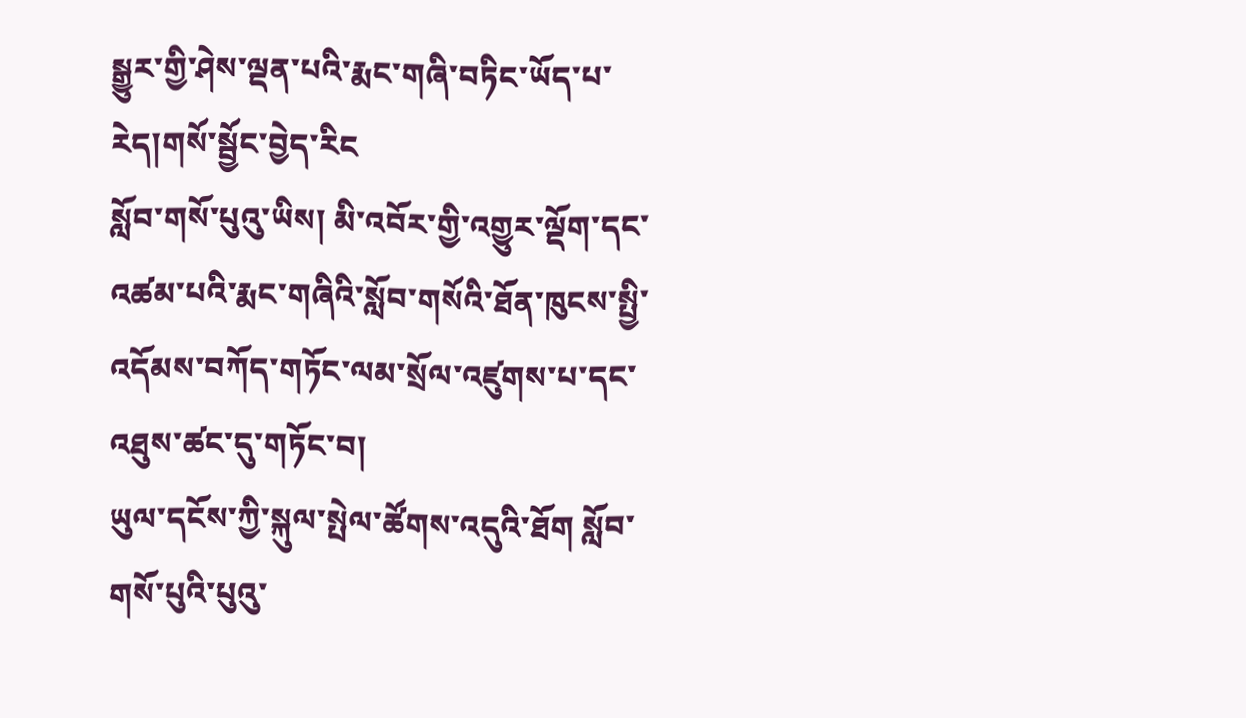སྒྱུར་གྱི་ཤེས་ལྡན་པའི་རྨང་གཞི་བཏིང་ཡོད་པ་རེད།གསོ་སྦྱོང་བྱེད་རིང
སློབ་གསོ་པུའུ་ཡིས། མི་འབོར་གྱི་འགྱུར་ལྡོག་དང་འཚམ་པའི་རྨང་གཞིའི་སློབ་གསོའི་ཐོན་ཁུངས་སྤྱི་འདོམས་བཀོད་གཏོང་ལམ་སྲོལ་འཛུགས་པ་དང་འཐུས་ཚང་དུ་གཏོང་བ།
ཡུལ་དངོས་ཀྱི་སྐུལ་སྤེལ་ཚོགས་འདུའི་ཐོག སློབ་གསོ་པུའི་པུའུ་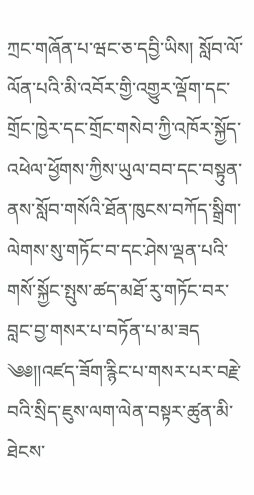ཀྲང་གཞོན་པ་ཝང་ཅ་དབྱི་ཡིས། སློབ་ལོ་ལོན་པའི་མི་འབོར་གྱི་འགྱུར་ལྡོག་དང་གྲོང་ཁྱེར་དང་གྲོང་གསེབ་ཀྱི་འཁོར་སྐྱོད་འཕེལ་ཕྱོགས་ཀྱིས་ཡུལ་བབ་དང་བསྟུན་ནས་སློབ་གསོའི་ཐོན་ཁུངས་བཀོད་སྒྲིག་ལེགས་སུ་གཏོང་བ་དང་ཤེས་ལྡན་པའི་གསོ་སྐྱོང་སྤུས་ཚད་མཐོ་རུ་གཏོང་བར་བླང་བྱ་གསར་པ་བཏོན་པ་མ་ཟད
༄༅།།འཛད་ཟོག་རྙིང་པ་གསར་པར་བརྗེ་བའི་སྲིད་ཇུས་ལག་ལེན་བསྟར་ཚུན་མི་ཐེངས་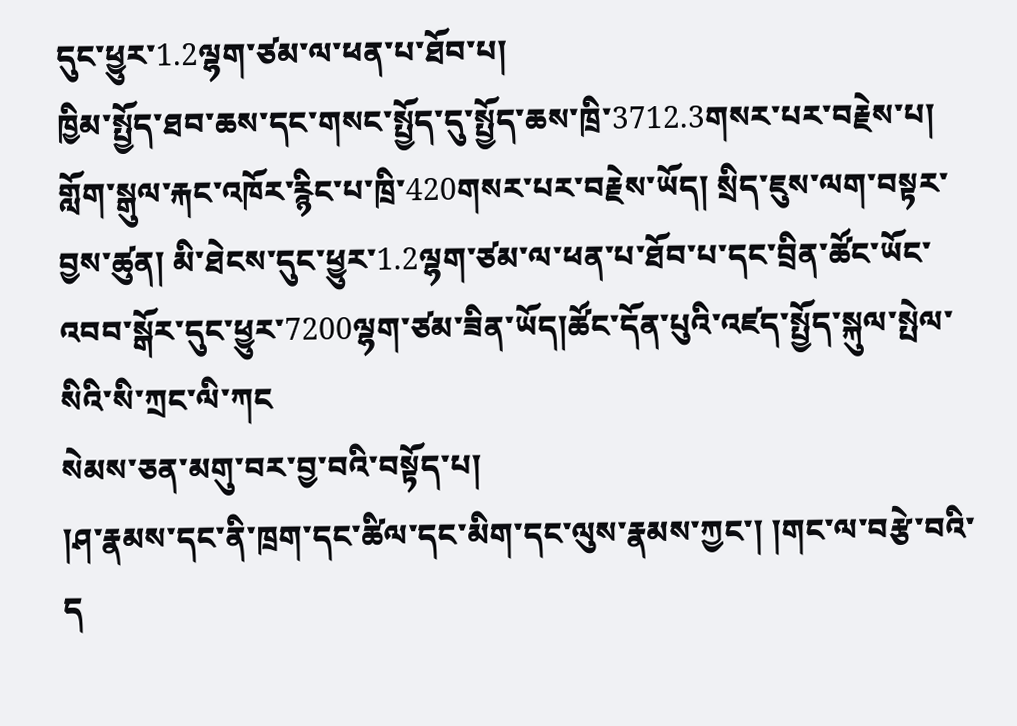དུང་ཕྱུར་1.2ལྷག་ཙམ་ལ་ཕན་པ་ཐོབ་པ།
ཁྱིམ་སྤྱོད་ཐབ་ཆས་དང་གསང་སྤྱོད་དུ་སྤྱོད་ཆས་ཁྲི་3712.3གསར་པར་བརྗེས་པ། གློག་སྒུལ་རྐང་འཁོར་རྙིང་པ་ཁྲི་420གསར་པར་བརྗེས་ཡོད། སྲིད་ཇུས་ལག་བསྟར་བྱས་ཚུན། མི་ཐེངས་དུང་ཕྱུར་1.2ལྷག་ཙམ་ལ་ཕན་པ་ཐོབ་པ་དང་བྲིན་ཚོང་ཡོང་འབབ་སྒོར་དུང་ཕྱུར་7200ལྷག་ཙམ་ཟིན་ཡོད།ཚོང་དོན་པུའི་འཛད་སྤྱོད་སྐུལ་སྤེལ་སིའི་སི་ཀྲང་ལི་ཀང
སེམས་ཅན་མགུ་བར་བྱ་བའི་བསྟོད་པ།
།ཤ་རྣམས་དང་ནི་ཁྲག་དང་ཚིལ་དང་མིག་དང་ལུས་རྣམས་ཀྱང་། །གང་ལ་བརྩེ་བའི་ད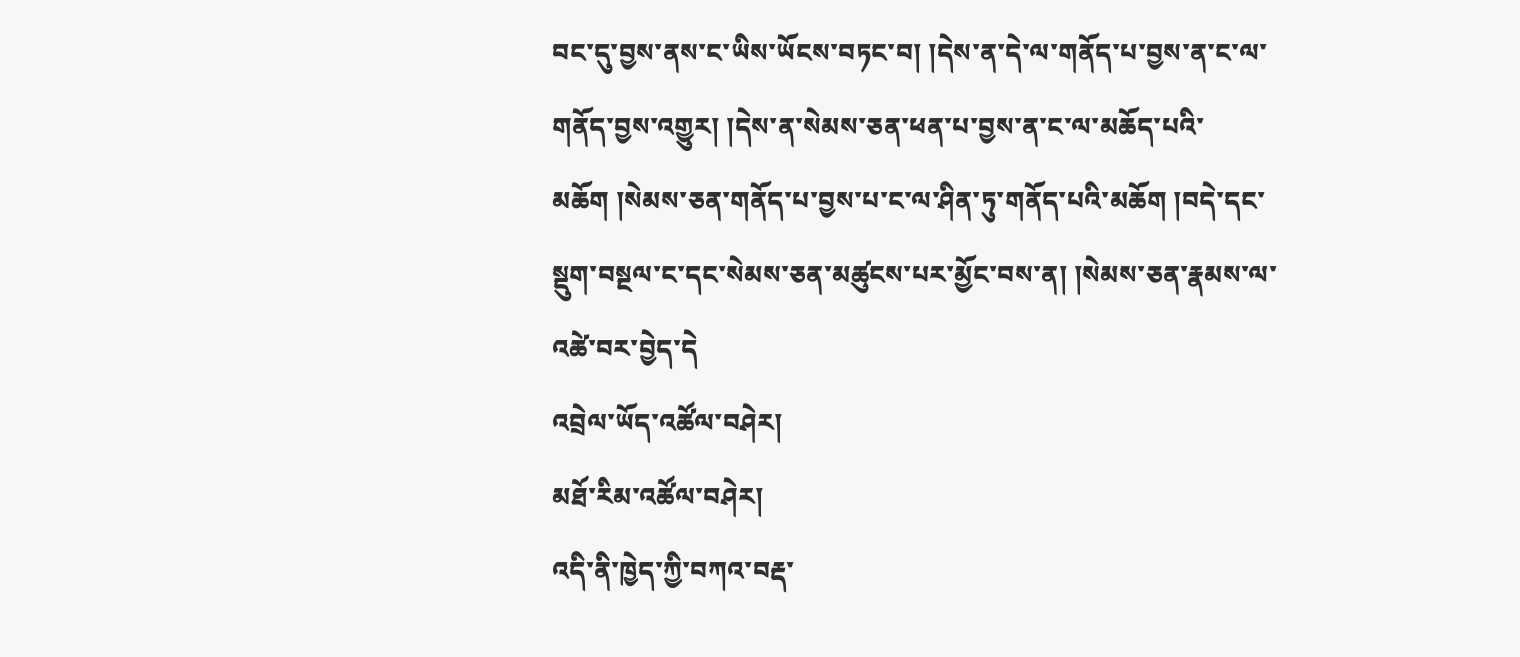བང་དུ་བྱས་ནས་ང་ཡིས་ཡོངས་བཏང་བ། །དེས་ན་དེ་ལ་གནོད་པ་བྱས་ན་ང་ལ་གནོད་བྱས་འགྱུར། །དེས་ན་སེམས་ཅན་ཕན་པ་བྱས་ན་ང་ལ་མཆོད་པའི་མཆོག །སེམས་ཅན་གནོད་པ་བྱས་པ་ང་ལ་ཤིན་ཏུ་གནོད་པའི་མཆོག །བདེ་དང་སྡུག་བསྔལ་ང་དང་སེམས་ཅན་མཚུངས་པར་མྱོང་བས་ན། །སེམས་ཅན་རྣམས་ལ་འཚེ་བར་བྱེད་དེ
འབྲེལ་ཡོད་འཚོལ་བཤེར།
མཐོ་རིམ་འཚོལ་བཤེར།
འདི་ནི་ཁྱེད་ཀྱི་བཀའ་བརྡ་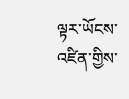ལྟར་ཡོངས་འཛིན་གྱིས་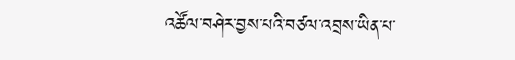འཚོལ་བཤེར་བྱས་པའི་བཙལ་འབྲས་ཡིན་པ་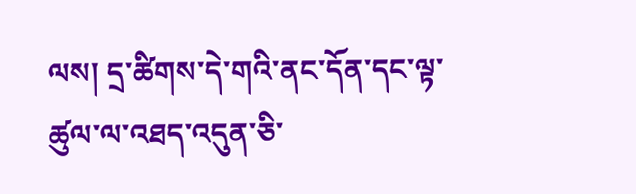ལས། དྲ་ཚིགས་དེ་གའི་ནང་དོན་དང་ལྟ་ཚུལ་ལ་འཐད་འདུན་ཅི་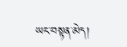ཡང་བསྟན་མེད།